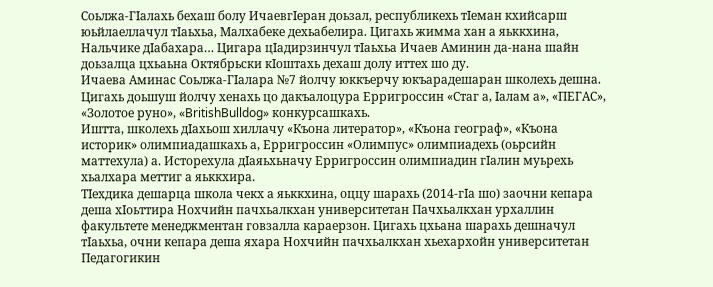Соьлжа-ГIалахь бехаш болу ИчаевгIеран доьзал, республикехь тIеман кхийсарш юьйлаеллачул тIаьхьа, Малхабеке дехьабелира. Цигахь жимма хан а яьккхина, Нальчике дIабахара… Цигара цIадирзинчул тIаьхьа Ичаев Аминин да-нана шайн доьзалца цхьаьна Октябрьски кIоштахь дехаш долу иттех шо ду.
Ичаева Аминас Соьлжа-ГIалара №7 йолчу юккъерчу юкъарадешаран школехь дешна. Цигахь доьшуш йолчу хенахь цо дакъалоцура Ерригроссин «Стаг а, Iалам а», «ПЕГАС», «Золотое руно», «BritishBulldog» конкурсашкахь.
Иштта, школехь дIахьош хиллачу «Къона литератор», «Къона географ», «Къона историк» олимпиадашкахь а, Ерригроссин «Олимпус» олимпиадехь (оьрсийн маттехула) а. Исторехула дIаяьхьначу Ерригроссин олимпиадин гIалин муьрехь хьалхара меттиг а яьккхира.
ТIехдика дешарца школа чекх а яьккхина, оццу шарахь (2014-гIа шо) заочни кепара деша хIоьттира Нохчийн пачхьалкхан университетан Пачхьалкхан урхаллин факультете менеджментан говзалла караерзон. Цигахь цхьана шарахь дешначул тIаьхьа, очни кепара деша яхара Нохчийн пачхьалкхан хьехархойн университетан Педагогикин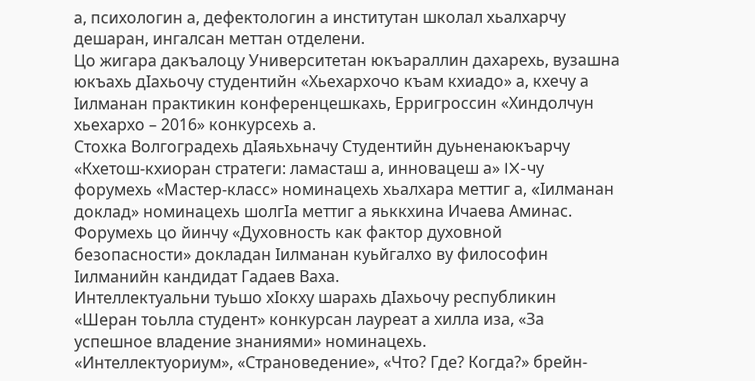а, психологин а, дефектологин а институтан школал хьалхарчу дешаран, ингалсан меттан отделени.
Цо жигара дакъалоцу Университетан юкъараллин дахарехь, вузашна юкъахь дIахьочу студентийн «Хьехархочо къам кхиадо» а, кхечу а Iилманан практикин конференцешкахь, Ерригроссин «Хиндолчун хьехархо – 2016» конкурсехь а.
Стохка Волгоградехь дIаяьхьначу Студентийн дуьненаюкъарчу «Кхетош-кхиоран стратеги: ламасташ а, инновацеш а» IX-чу форумехь «Мастер-класс» номинацехь хьалхара меттиг а, «Iилманан доклад» номинацехь шолгIа меттиг а яьккхина Ичаева Аминас.
Форумехь цо йинчу «Духовность как фактор духовной безопасности» докладан Iилманан куьйгалхо ву философин Iилманийн кандидат Гадаев Ваха.
Интеллектуальни туьшо хIокху шарахь дIахьочу республикин «Шеран тоьлла студент» конкурсан лауреат а хилла иза, «За успешное владение знаниями» номинацехь.
«Интеллектуориум», «Страноведение», «Что? Где? Когда?» брейн-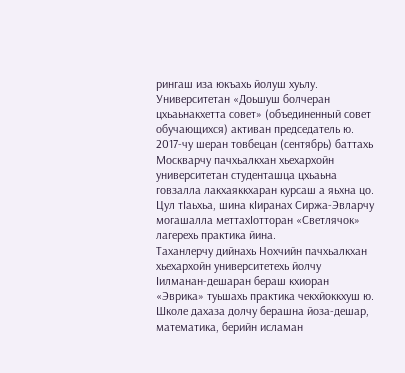рингаш иза юкъахь йолуш хуьлу.
Университетан «Доьшуш болчеран цхьаьнакхетта совет» (объединенный совет обучающихся) активан председатель ю.
2017-чу шеран товбецан (сентябрь) баттахь Москварчу пачхьалкхан хьехархойн университетан студенташца цхьаьна говзалла лакхаяккхаран курсаш а яьхна цо.
Цул тIаьхьа, шина кIиранах Сиржа-Эвларчу могашалла меттахIотторан «Светлячок» лагерехь практика йина.
Таханлерчу дийнахь Нохчийн пачхьалкхан хьехархойн университетехь йолчу Iилманан-дешаран бераш кхиоран «Эврика» туьшахь практика чекхйоккхуш ю.
Школе дахаза долчу берашна йоза-дешар, математика, берийн исламан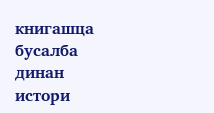книгашца бусалба динан истори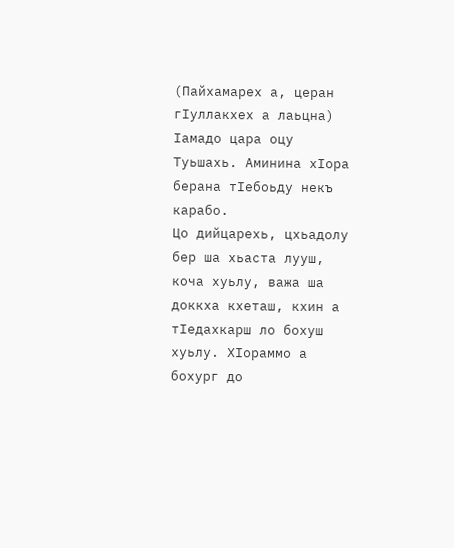(Пайхамарех а, церан гIуллакхех а лаьцна) Iамадо цара оцу Туьшахь. Аминина хIора берана тIебоьду некъ карабо.
Цо дийцарехь, цхьадолу бер ша хьаста лууш, коча хуьлу, важа ша доккха кхеташ, кхин а тIедахкарш ло бохуш хуьлу. ХIораммо а бохург до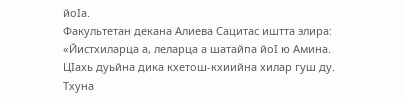йоIа.
Факультетан декана Алиева Сацитас иштта элира: «Йистхиларца а, леларца а шатайпа йоI ю Амина. ЦIахь дуьйна дика кхетош-кхиийна хилар гуш ду. Тхуна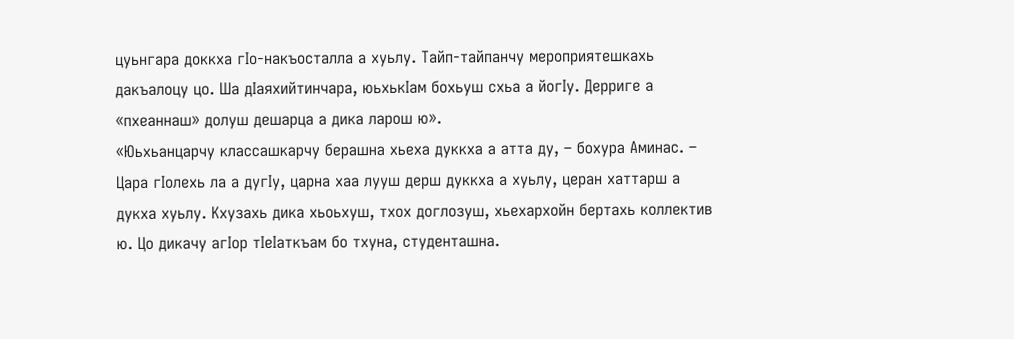цуьнгара доккха гIо-накъосталла а хуьлу. Тайп-тайпанчу мероприятешкахь дакъалоцу цо. Ша дIаяхийтинчара, юьхькIам бохьуш схьа а йогIу. Дерриге а «пхеаннаш» долуш дешарца а дика ларош ю».
«Юьхьанцарчу классашкарчу берашна хьеха дуккха а атта ду, – бохура Аминас. – Цара гIолехь ла а дугIу, царна хаа лууш дерш дуккха а хуьлу, церан хаттарш а дукха хуьлу. Кхузахь дика хьоьхуш, тхох доглозуш, хьехархойн бертахь коллектив ю. Цо дикачу агIор тIеIаткъам бо тхуна, студенташна.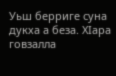Уьш берриге суна дукха а беза. ХIара говзалла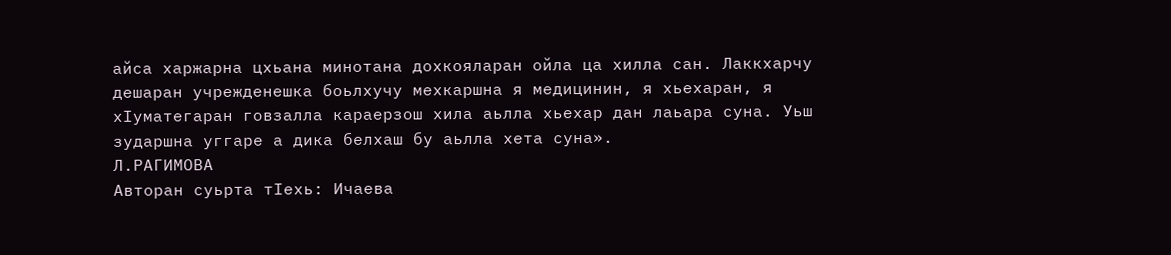айса харжарна цхьана минотана дохкояларан ойла ца хилла сан. Лаккхарчу дешаран учрежденешка боьлхучу мехкаршна я медицинин, я хьехаран, я хIуматегаран говзалла караерзош хила аьлла хьехар дан лаьара суна. Уьш зударшна уггаре а дика белхаш бу аьлла хета суна».
Л.РАГИМОВА
Авторан суьрта тIехь: Ичаева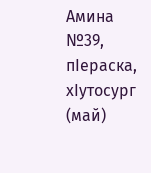Амина
№39, пIераска, хIутосург (май)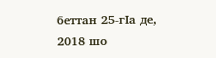беттан 25-гIа де, 2018 шо